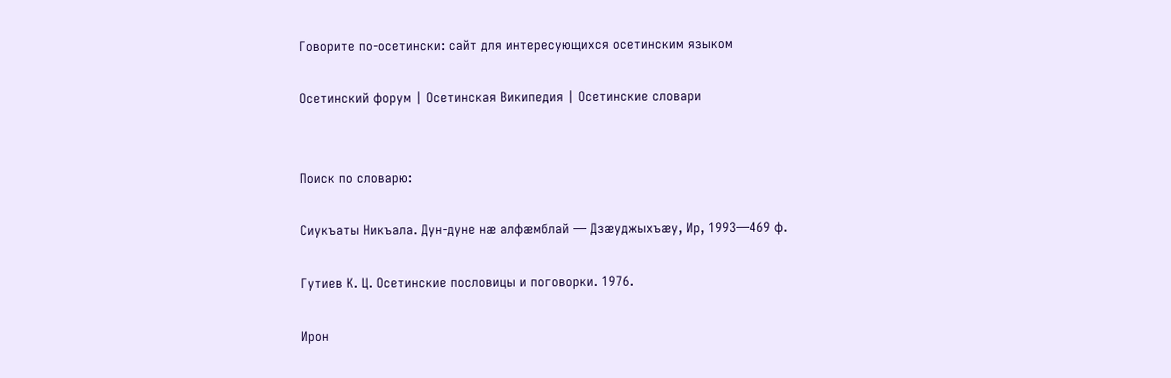Говорите по-осетински: сайт для интересующихся осетинским языком

Осетинский форум | Осетинская Википедия | Осетинские словари


Поиск по словарю:

Сиукъаты Никъала. Дун-дуне нæ алфæмблай — Дзæуджыхъæу, Ир, 1993—469 ф.

Гутиев К. Ц. Осетинские пословицы и поговорки. 1976.

Ирон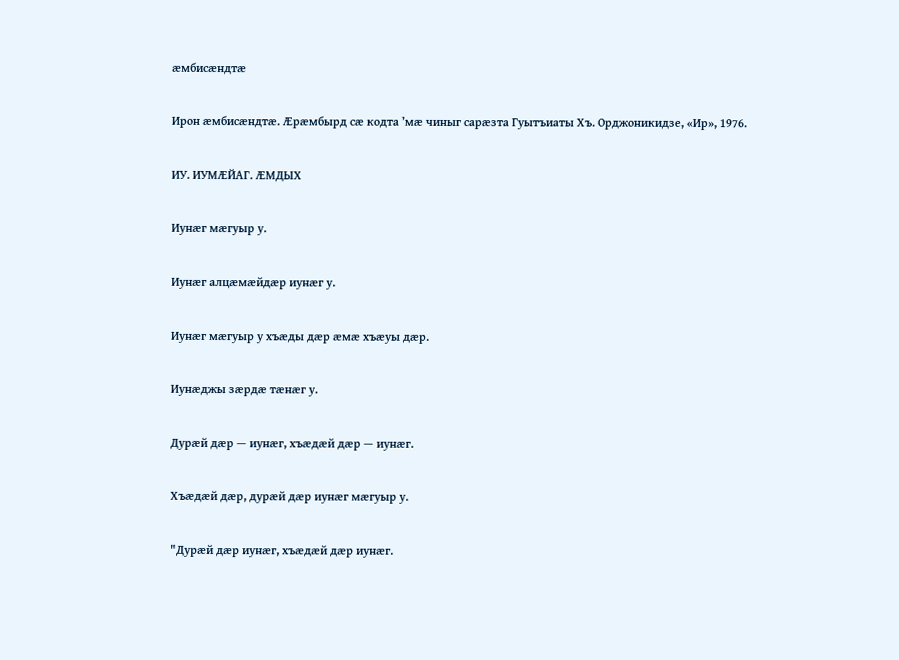æмбисæндтæ

Ирон æмбисæндтæ. Æрæмбырд сæ кодта ’мæ чиныг сарæзта Гуытъиаты Хъ. Орджоникидзе, «Ир», 1976.

ИУ. ИУМÆЙАГ. ÆМДЫХ

Иунæг мæгуыр у.

Иунæг алцæмæйдæр иунæг у.

Иунæг мæгуыр у хъæды дæр æмæ хъæуы дæр.

Иунæджы зæрдæ тæнæг у.

Дурæй дæр — иунæг, хъæдæй дæр — иунæг.

Хъæдæй дæр, дурæй дæр иунæг мæгуыр у.

"Дурæй дæр иунæг, хъæдæй дæр иунæг.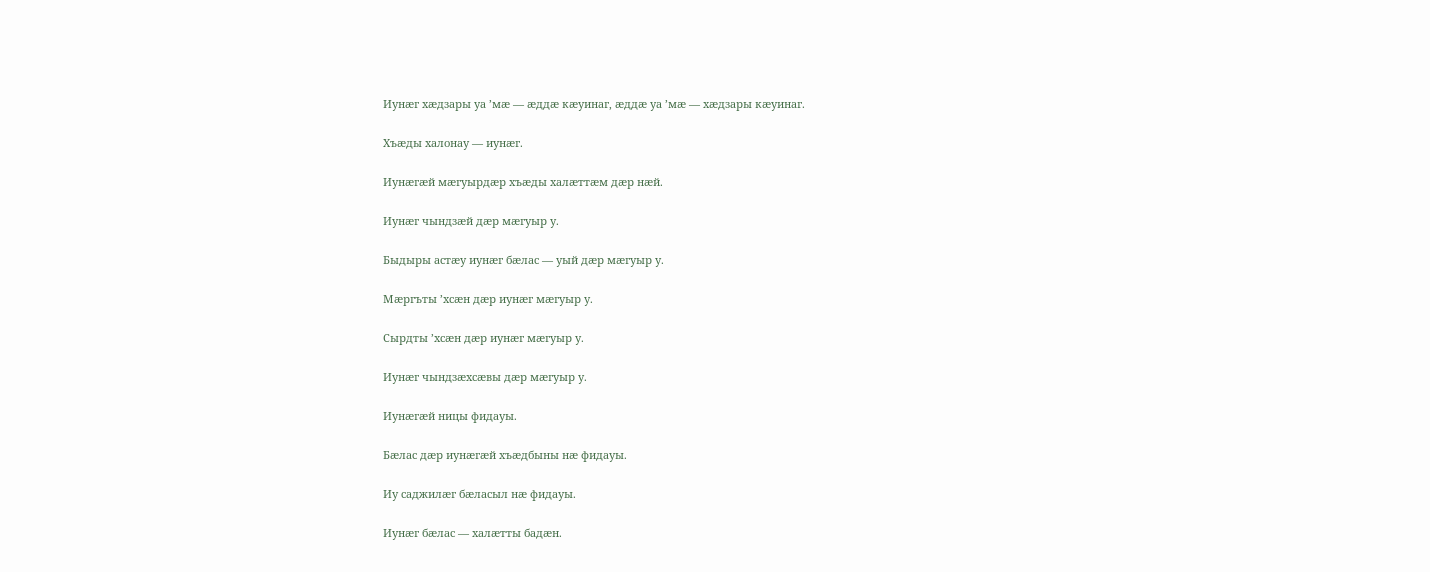Иунæг хæдзары уа ’мæ — æддæ кæуинаг, æддæ уа ’мæ — хæдзары кæуинаг.

Хъæды халонау — иунæг.

Иунæгæй мæгуырдæр хъæды халæттæм дæр нæй.

Иунæг чындзæй дæр мæгуыр у.

Быдыры астæу иунæг бæлас — уый дæр мæгуыр у.

Мæргъты ’хсæн дæр иунæг мæгуыр у.

Сырдты ’хсæн дæр иунæг мæгуыр у.

Иунæг чындзæхсæвы дæр мæгуыр у.

Иунæгæй ницы фидауы.

Бæлас дæр иунæгæй хъæдбыны нæ фидауы.

Иу саджилæг бæласыл нæ фидауы.

Иунæг бæлас — халæтты бадæн.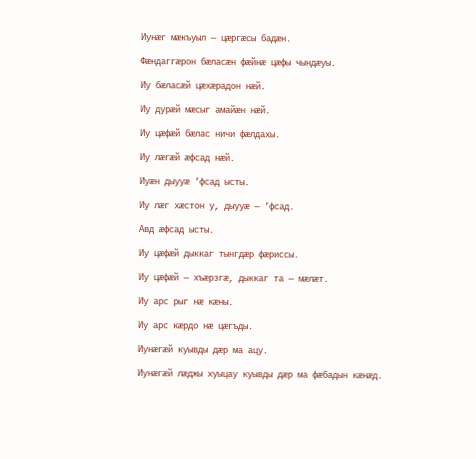Иунæг мæкъуыл — цæргæсы бадæн.

Фæндаггæрон бæласæн фæйнæ цæфы чындæуы.

Иу бæласæй цæхæрадон нæй.

Иу дурæй мæсыг амайæн нæй.

Иу цæфæй бæлас ничи фæлдахы.

Иу лæгæй æфсад нæй.

Иуæн дыууæ ’фсад ысты.

Иу лæг хæстон у, дыууæ — ’фсад.

Авд æфсад ысты.

Иу цæфæй дыккаг тынгдæр фæриссы.

Иу цæфæй — хъæрзгæ, дыккаг та — мæлæт.

Иу арс рыг нæ кæны.

Иу арс кæрдо нæ цæгъды.

Иунæгæй куывды дæр ма ацу.

Иунæгæй лæджы хуыцау куывды дæр ма фæбадын кæнæд.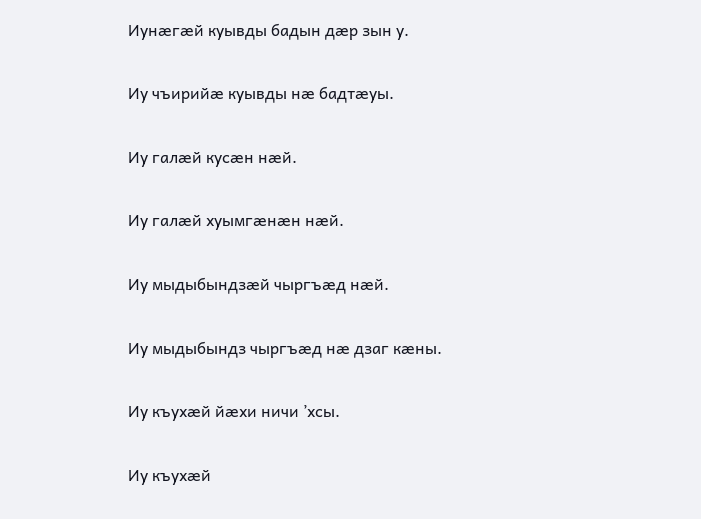Иунæгæй куывды бадын дæр зын у.

Иу чъирийæ куывды нæ бадтæуы.

Иу галæй кусæн нæй.

Иу галæй хуымгæнæн нæй.

Иу мыдыбындзæй чыргъæд нæй.

Иу мыдыбындз чыргъæд нæ дзаг кæны.

Иу къухæй йæхи ничи ’хсы.

Иу къухæй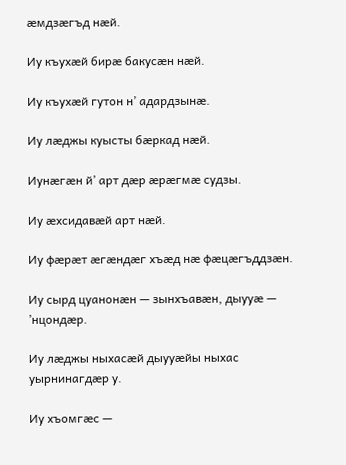æмдзæгъд нæй.

Иу къухæй бирæ бакусæн нæй.

Иу къухæй гутон н’ адардзынæ.

Иу лæджы куысты бæркад нæй.

Иунæгæн й’ арт дæр æрæгмæ судзы.

Иу æхсидавæй арт нæй.

Иу фæрæт æгæндæг хъæд нæ фæцæгъддзæн.

Иу сырд цуанонæн — зынхъавæн, дыууæ — ’нцондæр.

Иу лæджы ныхасæй дыууæйы ныхас уырнинагдæр у.

Иу хъомгæс —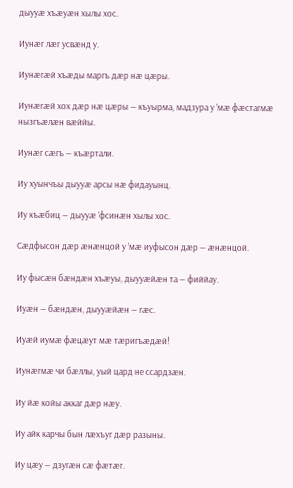дыууæ хъæуæн хылы хос.

Иунæг лæг усвæнд у.

Иунæгæй хъæды маргъ дæр нæ цæры.

Иунæгæй хох дæр нæ цæры — къуырма, мадзура у ’мæ фæстагмæ нызгъæлæн вæййы.

Иунæг сæгъ — къæртали.

Иу хуынчъы дыууæ арсы нæ фидауынц.

Иу къæбиц — дыууæ ’фсинæн хылы хос.

Сæдфысон дæр æнæнцой у ’мæ иуфысон дæр — æнæнцой.

Иу фысæн бæндæн хъæуы, дыууæйæн та — фиййау.

Иуæн — бæндæн, дыууæйæн — гæс.

Иуæй иумæ фæцæут мæ тæригъæдæй!

Иунæгмæ чи бæллы, уый цард не ссардзæн.

Иу йæ койы аккаг дæр нæу.

Иу айк карчы бын лæхъуг дæр разыны.

Иу цæу — дзугæн сæ фæтæг.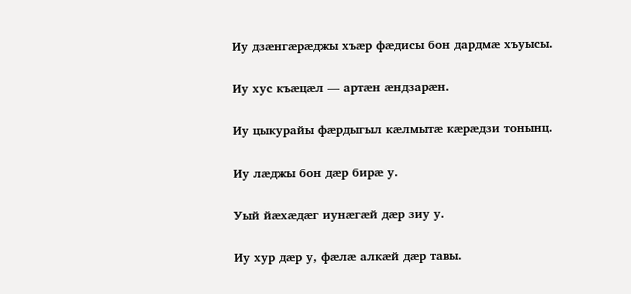Иу дзæнгæрæджы хъæр фæдисы бон дардмæ хъуысы.

Иу хус къæцæл — артæн æндзарæн.

Иу цыкурайы фæрдыгыл кæлмытæ кæрæдзи тонынц.

Иу лæджы бон дæр бирæ у.

Уый йæхæдæг иунæгæй дæр зиу у.

Иу хур дæр у, фæлæ алкæй дæр тавы.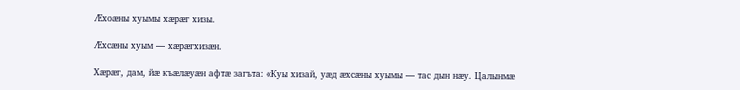Æхоæны хуымы хæрæг хизы.

Æхсæны хуым — хæрæгхизæн.

Хæрæг, дам, йæ къæлæуæн афтæ загъта: «Куы хизай, уæд æхсæны хуымы — тас дын нæу. Цалынмæ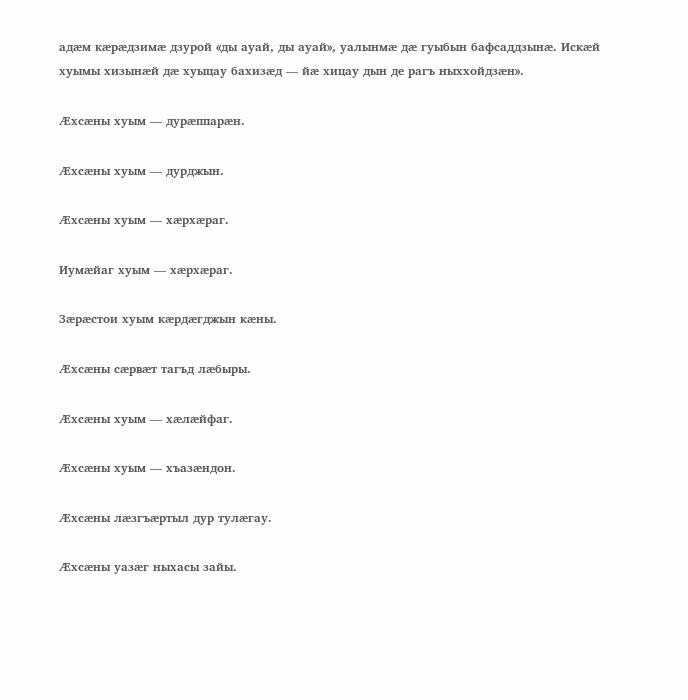адæм кæрæдзимæ дзурой «ды ауай, ды ауай», уалынмæ дæ гуыбын бафсаддзынæ. Искæй хуымы хизынæй дæ хуыцау бахизæд — йæ хицау дын де рагъ ныххойдзæн».

Æхсæны хуым — дурæппарæн.

Æхсæны хуым — дурджын.

Æхсæны хуым — хæрхæраг.

Иумæйаг хуым — хæрхæраг.

Зæрæстои хуым кæрдæгджын кæны.

Æхсæны сæрвæт тагъд лæбыры.

Æхсæны хуым — хæлæйфаг.

Æхсæны хуым — хъазæндон.

Æхсæны лæзгъæртыл дур тулæгау.

Æхсæны уазæг ныхасы зайы.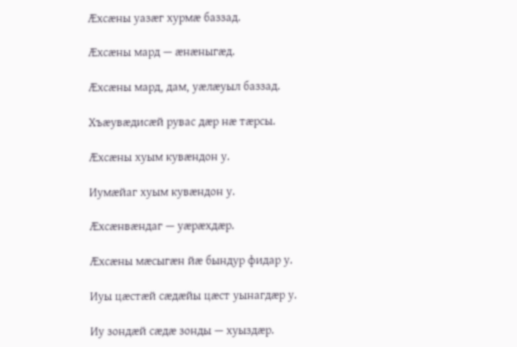Æхсæны уазæг хурмæ баззад.

Æхсæны мард — æнæныгæд.

Æхсæны мард, дам, уæлæуыл баззад.

Хъæувæдисæй рувас дæр нæ тæрсы.

Æхсæны хуым кувæндон у.

Иумæйаг хуым кувæндон у.

Æхсæнвæндаг — уæрæхдæр.

Æхсæны мæсыгæн йæ бындур фидар у.

Иуы цæстæй сæдæйы цæст уынагдæр у.

Иу зондæй сæдæ зонды — хуыздæр.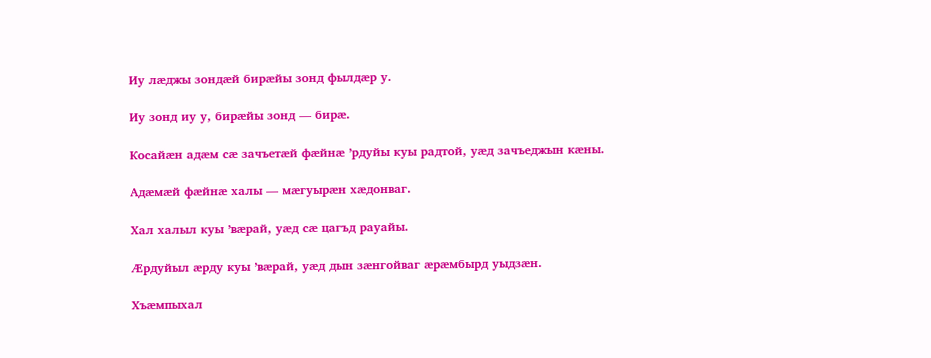Иу лæджы зондæй бирæйы зонд фылдæр у.

Иу зонд иу у, бирæйы зонд — бирæ.

Косайæн адæм сæ зачъетæй фæйнæ ’рдуйы куы радтой, уæд зачъеджын кæны.

Адæмæй фæйнæ халы — мæгуырæн хæдонваг.

Хал халыл куы ’вæрай, уæд сæ цагъд рауайы.

Æрдуйыл æрду куы ’вæрай, уæд дын зæнгойваг æрæмбырд уыдзæн.

Хъæмпыхал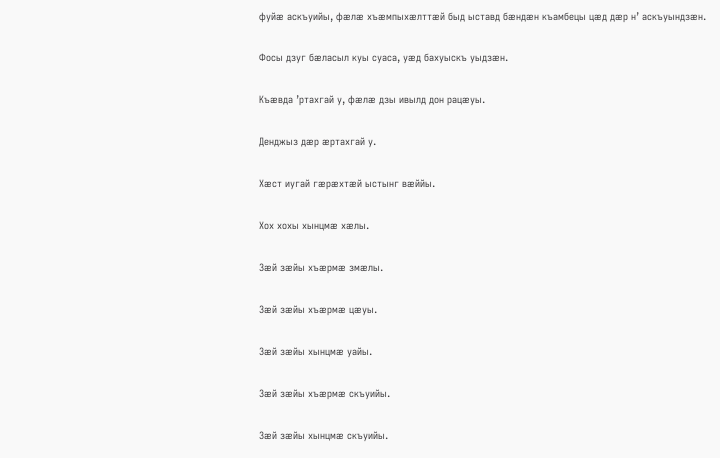фуйæ аскъуийы, фæлæ хъæмпыхæлттæй быд ыставд бæндæн къамбецы цæд дæр н’ аскъуындзæн.

Фосы дзуг бæласыл куы суаса, уæд бахуыскъ уыдзæн.

Къæвда ’ртахгай у, фæлæ дзы ивылд дон рацæуы.

Денджыз дæр æртахгай у.

Хæст иугай гæрæхтæй ыстынг вæййы.

Хох хохы хынцмæ хæлы.

Зæй зæйы хъæрмæ змæлы.

Зæй зæйы хъæрмæ цæуы.

Зæй зæйы хынцмæ уайы.

Зæй зæйы хъæрмæ скъуийы.

Зæй зæйы хынцмæ скъуийы.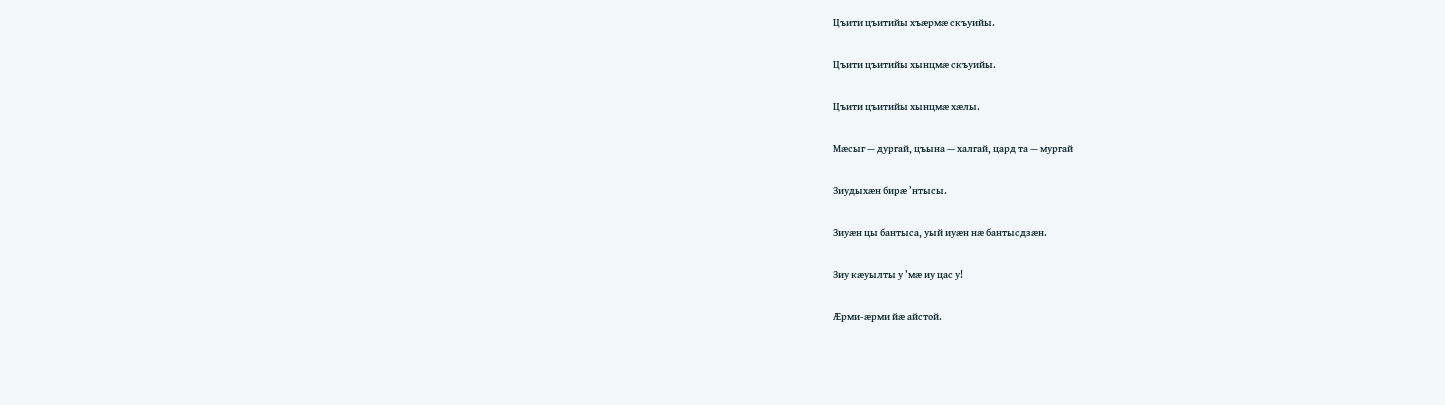Цъити цъитийы хъæрмæ скъуийы.

Цъити цъитийы хынцмæ скъуийы.

Цъити цъитийы хынцмæ хæлы.

Мæсыг — дургай, цъына — халгай, цард та — мургай

Зиудыхæн бирæ ’нтысы.

Зиуæн цы бантыса, уый иуæн нæ бантысдзæн.

Зиу кæуылты у ’мæ иу цас у!

Æрми-æрми йæ айстой.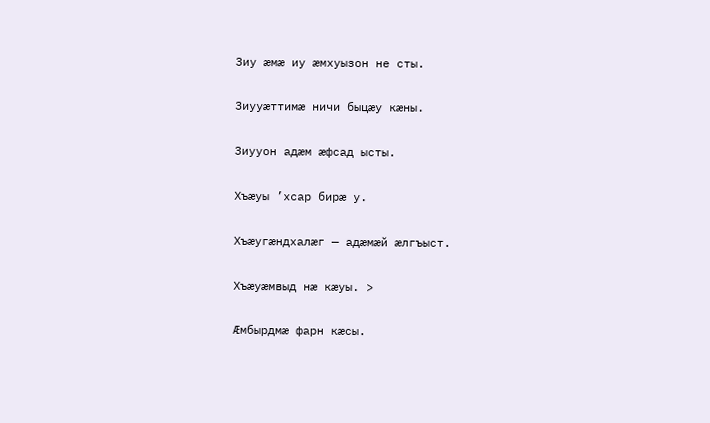Зиу æмæ иу æмхуызон не сты.

Зиууæттимæ ничи быцæу кæны.

Зиууон адæм æфсад ысты.

Хъæуы ’хсар бирæ у.

Хъæугæндхалæг — адæмæй æлгъыст.

Хъæуæмвыд нæ кæуы. >

Æмбырдмæ фарн кæсы.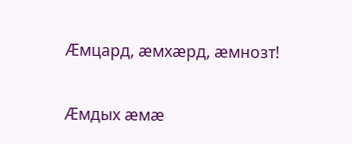Æмцард, æмхæрд, æмнозт!

Æмдых æмæ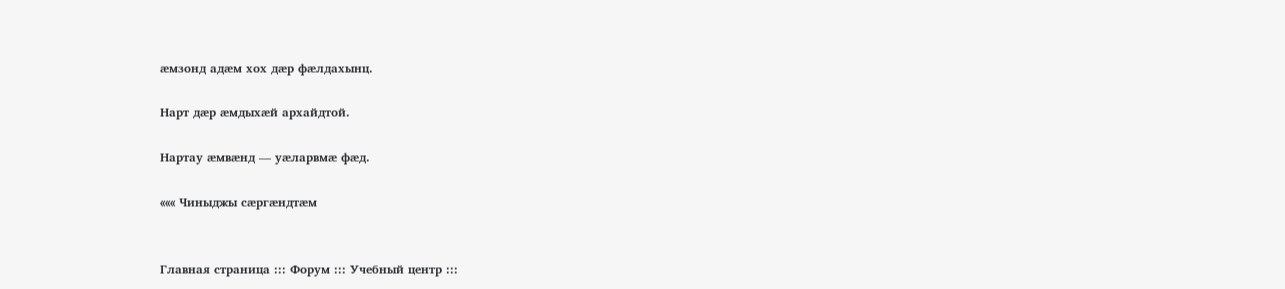æмзонд адæм хох дæр фæлдахынц.

Нарт дæр æмдыхæй архайдтой.

Нартау æмвæнд — уæларвмæ фæд.

««« Чиныджы сæргæндтæм


Главная страница ::: Форум ::: Учебный центр :::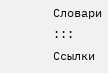Словари ::: Ссылки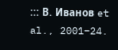::: В. Иванов et al., 2001–24.